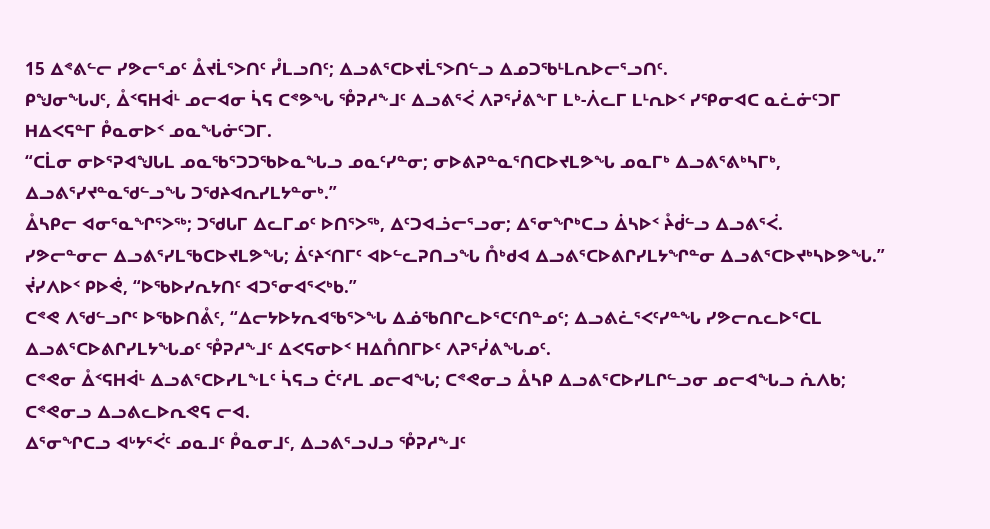15 ᐃᕝᕕᓪᓕ ᓯᕗᓕᕐᓄᑦ ᐂᔪᒫᕐᐳᑎᑦ ᓮᒪᓗᑎᑦ; ᐃᓗᕕᕐᑕᐅᔪᒫᕐᐳᑎᓪᓗ ᐃᓄᑐᖃᒻᒪᕆᐅᓕᕐᓗᑎᑦ.
ᑭᖑᓂᖓᒍᑦ, ᐂᑉᕋᕼᐋᒻ ᓄᓕᐊᓂ ᓵᕋ ᑕᕝᕗᖓ ᕾᕈᓱᖕᒧᑦ ᐃᓗᕕᕐᐹ ᐱᕈᕐᓰᕕᖕᒥ ᒪᒃ-ᐲᓚᒥ ᒪᒻᕆᐅᑉ ᓯᕿᓂᐊᑕ ᓇᓛᓃᑦᑐᒥ ᕼᐃᐸᕋᓐᒥ ᑬᓇᓂᐅᑉ ᓄᓇᖓᓃᑦᑐᒥ.
“ᑕᒫᓂ ᓂᐅᕐᕈᐊᖑᒐᒪ ᓄᓇᖃᕐᑐᑐᖃᐅᓇᖓᓗ ᓄᓇᑦᓯᓐᓂ; ᓂᐅᕕᕈᓐᓇᕐᑎᑕᐅᔪᒪᕗᖓ ᓄᓇᒥᒃ ᐃᓗᕕᕐᕕᒃᓴᒥᒃ, ᐃᓗᕕᕐᓯᔪᓐᓇᖁᓪᓗᖓ ᑐᖁᔨᐊᕆᓯᒪᔭᓐᓂᒃ.”
ᐂᓴᑭᓕ ᐊᓂᕐᓇᖏᕐᐳᖅ; ᑐᖁᒐᒥ ᐃᓚᒥᓄᑦ ᐅᑎᕐᐳᖅ, ᐃᑦᑐᐊᓘᓕᕐᓗᓂ; ᐃᕐᓂᖏᒃᑕᓗ ᐄᓴᐅᑉ ᔧᑰᓪᓗ ᐃᓗᕕᕐᐹ.
ᓯᕗᓕᓐᓂᓕ ᐃᓗᕕᕐᓯᒪᖃᑕᐅᔪᒪᕗᖓ; ᐄᑦᔨᑉᑎᒥᑦ ᐊᐅᓪᓚᕈᑎᓗᖓ ᑍᒃᑯᐊ ᐃᓗᕕᕐᑕᐅᕕᒋᓯᒪᔭᖏᓐᓂ ᐃᓗᕕᕐᑕᐅᔪᒃᓴᐅᕗᖓ.” ᔫᓯᐱᐅᑉ ᑭᐅᕚ, “ᐅᖃᐅᓯᕆᔭᑎᑦ ᐊᑐᕐᓂᐊᕐᐸᒃᑲ.”
ᑕᕝᕙ ᐱᖁᓪᓗᒋᑦ ᐅᖃᐅᑎᕔᑦ, “ᐃᓕᔭᐅᔭᕆᐊᖃᕐᐳᖓ ᐃᓅᖃᑎᒋᓚᐅᕐᑕᑦᑎᓐᓄᑦ; ᐃᓗᕕᓛᕐᐸᑦᓯᓐᖓ ᓯᕗᓕᕆᓚᐅᕐᑕᒪ ᐃᓗᕕᕐᑕᐅᕕᒋᓯᒪᔭᖓᓄᑦ ᕾᕈᓱᖕᒧᑦ ᐃᐸᕋᓂᐅᑉ ᕼᐃᑍᑎᒥᐅᑦ ᐱᕈᕐᓰᕕᖓᓄᑦ.
ᑕᕝᕙᓂ ᐂᑉᕋᕼᐋᒻ ᐃᓗᕕᕐᑕᐅᓯᒪᖕᒪᑦ ᓵᕋᓗ ᑖᑦᓱᒪ ᓄᓕᐊᖓ; ᑕᕝᕙᓂᓗ ᐂᓴᑭ ᐃᓗᕕᕐᑕᐅᓯᒪᒋᓪᓗᓂ ᓄᓕᐊᖓᓗ ᕇᐱᑲ; ᑕᕝᕙᓂᓗ ᐃᓗᕕᓚᐅᕆᕙᕋ ᓕᐊ.
ᐃᕐᓂᖏᑕᓗ ᐊᒡᔭᕐᐹᑦ ᓄᓇᒧᑦ ᑬᓇᓂᒧᑦ, ᐃᓗᕕᕐᓗᒍᓗ ᕾᕈᓱᖕᒧᑦ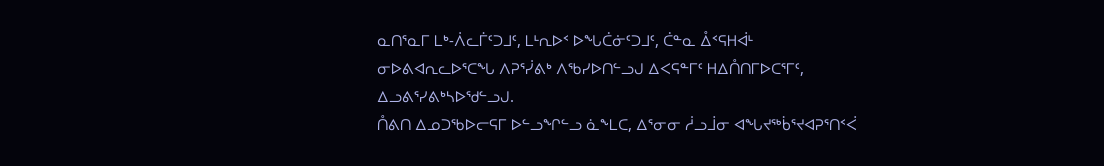ᓇᑎᕐᓇᒥ ᒪᒃ-ᐲᓚᒦᑦᑐᒧᑦ, ᒪᒻᕆᐅᑉ ᐅᖓᑖᓃᑦᑐᒧᑦ, ᑖᓐᓇ ᐂᑉᕋᕼᐋᒻ ᓂᐅᕕᐊᕆᓚᐅᕐᑕᖓ ᐱᕈᕐᓰᕕᒃ ᐱᖃᓯᐅᑎᓪᓗᒍ ᐃᐸᕋᓐᒥᑦ ᕼᐃᑍᑎᒥᐅᑕᕐᒥᑦ, ᐃᓗᕕᕐᓯᕕᒃᓴᐅᖁᓪᓗᒍ.
ᑍᕕᑎ ᐃᓄᑐᖃᐅᓕᕋᒥ ᐅᓪᓗᖏᓪᓗ ᓈᖕᒪᑕ, ᐃᕐᓂᓂ ᓲᓗᒨᓂ ᐊᖓᔪᖅᑳᕐᔪᐊᕈᕐᑎᑉᐹ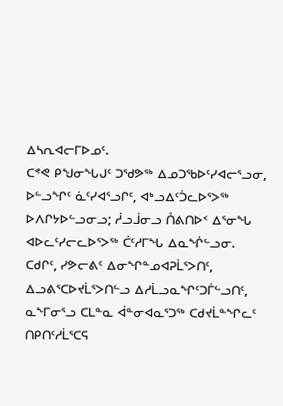ᐃᓴᕆᐊᓕᒥᐅᓄᑦ.
ᑕᕝᕙ ᑭᖑᓂᖓᒍᑦ ᑐᖁᕗᖅ ᐃᓄᑐᖃᐅᑦᓯᐊᓕᕐᓗᓂ, ᐅᓪᓗᖏᑦ ᓈᑦᓯᐊᕐᓗᒋᑦ, ᐊᒃᓗᐃᑦᑑᓚᐅᕐᐳᖅ ᐅᐱᒋᔭᐅᓪᓗᓂᓗ; ᓲᓗᒨᓂᓗ ᑍᕕᑎᐅᑉ ᐃᕐᓂᖓ ᐊᐅᓚᑦᓯᓕᓚᐅᕐᐳᖅ ᑖᑦᓱᒥᖓ ᐃᓇᖐᓪᓗᓂ.
ᑕᑯᒋᑦ, ᓯᕗᓕᕕᑦ ᐃᓂᖏᓐᓄᐊᕈᒫᕐᐳᑎᑦ, ᐃᓗᕕᕐᑕᐅᔪᒫᕐᐳᑎᓪᓗ ᐃᓱᒫᓗᓇᖏᑦᑐᒦᓪᓗᑎᑦ, ᓇᖕᒥᓂᕐᓗ ᑕᒪᓐᓇ ᐋᓐᓂᐊᓇᕐᑐᖅ ᑕᑯᔪᒫᓐᖏᓚᑦ ᑎᑭᑎᑦᓱᒫᕐᑕᕋ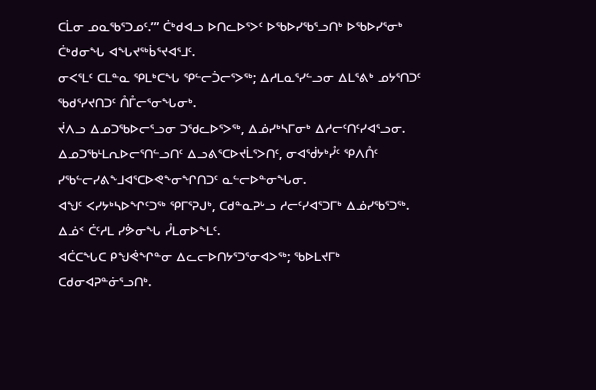ᑕᒫᓂ ᓄᓇᖃᕐᑐᓄᑦ.’” ᑖᒃᑯᐊᓗ ᐅᑎᓚᐅᕐᐳᑦ ᐅᖃᐅᓯᖃᕐᓗᑎᒃ ᐅᖃᐅᓯᕐᓂᒃ ᑖᒃᑯᓂᖓ ᐊᖓᔪᖅᑳᕐᔪᐊᕐᒧᑦ.
ᓂᐸᕐᒪᑦ ᑕᒪᓐᓇ ᕿᒪᒃᑕᖓ ᕿᓪᓕᑑᓕᕐᐳᖅ; ᐃᓱᒪᓇᕐᓯᓪᓗᓂ ᐃᒪᕐᕕᒃ ᓄᔭᕐᑎᑐᑦ ᖃᑯᕐᓯᔪᑎᑐᑦ ᑍᒤᓕᕐᓂᖓᓂᒃ.
ᔫᐱᓗ ᐃᓄᑐᖃᐅᓕᕐᓗᓂ ᑐᖁᓚᐅᕐᐳᖅ, ᐃᓅᓯᒃᓴᒥᓂᒃ ᐃᓱᓕᑦᑎᑦᓯᐊᕐᓗᓂ.
ᐃᓄᑐᖃᒻᒪᕆᐅᓕᕐᑎᓪᓗᑎᑦ ᐃᓗᕕᕐᑕᐅᔪᒫᕐᐳᑎᑦ, ᓂᐊᖂᔭᒃᓮᑦ ᕿᐱᑍᑦ ᓯᖃᓪᓕᓯᕕᖕᒧᐊᕐᑕᐅᕙᖕᓂᖏᑎᑐᑦ ᓇᓪᓕᐅᓐᓂᖓᓂ.
ᐊᖑᑦ ᐸᓯᔭᒃᓴᐅᖏᑦᑐᖅ ᕿᒥᕐᕈᒍᒃ, ᑕᑯᓐᓇᕈᒡᓗ ᓱᓕᑦᓯᐊᕐᑐᒥᒃ ᐃᓅᓯᖃᕐᑐᖅ. ᐃᓅᑉ ᑖᑦᓱᒪ ᓯᕘᓂᖓ ᓮᒪᓂᐅᖕᒪᑦ.
ᐊᑖᑕᖓᑕ ᑭᖑᕚᖏᓐᓂ ᐃᓚᓕᐅᑎᔭᕐᑐᕐᓂᐊᐳᖅ; ᖃᐅᒪᔪᒥᒃ ᑕᑯᓂᐊᕈᓐᓃᕐᓗᑎᒃ.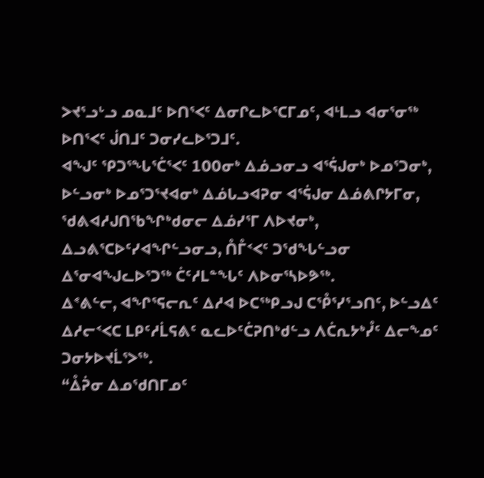ᐳᔪᕐᓗᒡᓗ ᓄᓇᒧᑦ ᐅᑎᕐᐸᑦ ᐃᓂᒋᓚᐅᕐᑕᒥᓄᑦ, ᐊᒻᒪᓗ ᐊᓂᕐᓂᖅ ᐅᑎᕐᐸᑦ ᒎᑎᒧᑦ ᑐᓂᓯᓚᐅᕐᑐᒧᑦ.
ᐊᖑᑦ ᕿᑐᕐᖓᕐᑖᕐᐸᑦ 100ᓂᒃ ᐃᓅᓗᓂᓗ ᐊᕐᕌᒍᓂᒃ ᐅᓄᕐᑐᓂᒃ, ᐅᓪᓗᓂᒃ ᐅᓄᕐᑐᕐᔪᐊᓂᒃ ᐃᓅᒐᓗᐊᕈᓂ ᐊᕐᕌᒍᓂ ᐃᓅᕕᒋᔭᒥᓂ, ᖁᕕᐊᓱᒍᑎᖃᖏᒃᑯᓂᓕ ᐃᓅᓯᕐᒥ ᐱᐅᔪᓂᒃ, ᐃᓗᕕᕐᑕᐅᑦᓯᐊᖏᓪᓗᓂᓗ, ᑍᒤᑉᐸᑦ ᑐᖁᖓᓪᓗᓂ ᐃᕐᓂᐊᖑᓚᐅᕐᑐᖅ ᑖᑦᓱᒪᓐᖓᑦ ᐱᐅᓂᕐᓴᐅᕗᖅ.
ᐃᕝᕕᓪᓕ, ᐊᖏᕐᕋᓕᕆᑦ ᐃᓱᐊ ᐅᑕᖅᑭᓗᒍ ᑕᕾᕐᓯᕐᓗᑎᑦ, ᐅᓪᓗᐃᑦ ᐃᓱᓕᑉᐸᑕ ᒪᑭᑦᓱᒫᕋᕕᑦ ᓇᓚᐅᑦᑖᕈᑎᒃᑯᓪᓗ ᐱᑖᕆᔭᒃᓮᑦ ᐃᓕᖕᓄᑦ ᑐᓂᔭᐅᔪᒫᕐᐳᖅ.
“ᐂᕉᓂ ᐃᓄᖁᑎᒥᓄᑦ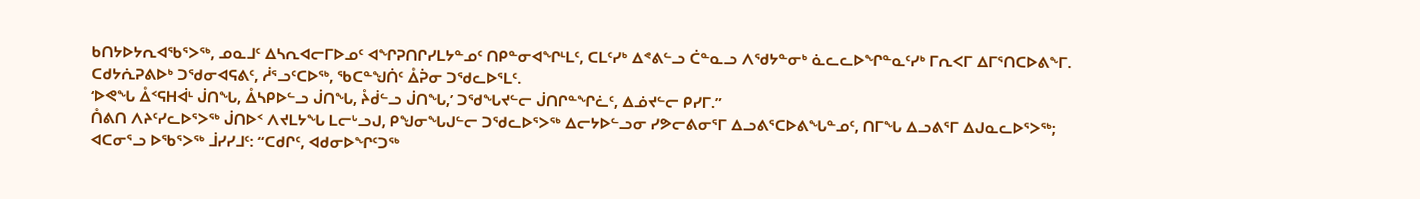ᑲᑎᔭᐅᔭᕆᐊᖃᕐᐳᖅ, ᓄᓇᒧᑦ ᐃᓴᕆᐊᓕᒥᐅᓄᑦ ᐊᖏᕈᑎᒋᓯᒪᔭᓐᓄᑦ ᑎᑭᓐᓂᐊᖏᒻᒪᑦ, ᑕᒪᑦᓯᒃ ᐃᕝᕕᓪᓗ ᑖᓐᓇᓗ ᐱᖁᔭᓐᓂᒃ ᓈᓚᓚᐅᖏᓐᓇᑦᓯᒃ ᒥᕆᐸᒥ ᐃᒥᕐᑎᑕᐅᕕᖕᒥ.
ᑕᑯᔭᕇᕈᕕᐅᒃ ᑐᖁᓂᐊᕋᕕᑦ, ᓲᕐᓗᑦᑕᐅᖅ, ᖃᑕᓐᖑᑏᑦ ᐂᕉᓂ ᑐᖁᓚᐅᕐᒪᑦ.
‘ᐅᕙᖓ ᐂᑉᕋᕼᐋᒻ ᒎᑎᖓ, ᐂᓴᑭᐅᓪᓗ ᒎᑎᖓ, ᔧᑰᓪᓗ ᒎᑎᖓ,’ ᑐᖁᖓᔪᓪᓕ ᒎᑎᒋᓐᖏᓛᑦ, ᐃᓅᔪᓪᓕ ᑭᓯᒥ.”
ᑍᕕᑎ ᐱᔨᑦᓯᓚᐅᕐᐳᖅ ᒎᑎᐅᑉ ᐱᔪᒪᔭᖓ ᒪᓕᒡᓗᒍ, ᑭᖑᓂᖓᒍᓪᓕ ᑐᖁᓚᐅᕐᐳᖅ ᐃᓕᔭᐅᓪᓗᓂ ᓯᕗᓕᕕᓂᕐᒥ ᐃᓗᕕᕐᑕᐅᕕᖓᓐᓄᑦ, ᑎᒥᖓ ᐃᓗᕕᕐᒥ ᐃᒍᓇᓚᐅᕐᐳᖅ;
ᐊᑕᓂᕐᓗ ᐅᖃᕐᐳᖅ ᒨᓯᓯᒧᑦ: “ᑕᑯᒋᑦ, ᐊᑯᓂᐅᖏᑦᑐᖅ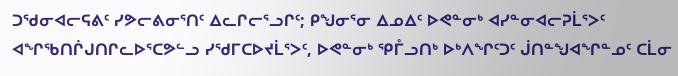ᑐᖁᓂᐊᓕᕋᕕᑦ ᓯᕗᓕᕕᓂᕐᑎᑦ ᐃᓚᒋᓕᕐᓗᒋᑦ; ᑭᖑᓂᕐᓂ ᐃᓄᐃᑦ ᐅᕙᓐᓂᒃ ᐊᓯᓐᓂᐊᓕᕈᒫᕐᐳᑦ ᐊᖏᖃᑎᒌᒍᑎᒋᓚᐅᕐᑕᕗᓪᓗ ᓯᖁᒥᑕᐅᔪᒫᕐᐳᑦ, ᐅᕙᓐᓂᒃ ᕿᒤᓗᑎᒃ ᐅᒃᐱᖏᑦᑐᑦ ᒎᑎᓐᖑᐊᖏᓐᓄᑦ ᑕᒫᓂ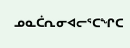ᓄᓇᑖᕆᓂᐊᓕᕐᑕᖏᑕ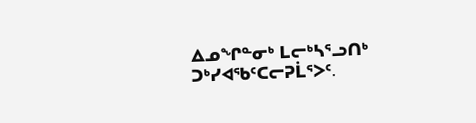ᐃᓄᖏᓐᓂᒃ ᒪᓕᒃᓴᕐᓗᑎᒃ ᑐᒃᓯᐊᖃᑦᑕᓕᕈᒫᕐᐳᑦ.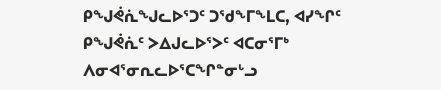ᑭᖑᕚᕇᖑᓚᐅᕐᑐᑦ ᑐᖁᖕᒥᖕᒪᑕ, ᐊᓯᖏᑦ ᑭᖑᕚᕇᑦ ᐳᐃᒍᓚᐅᕐᐳᑦ ᐊᑕᓂᕐᒥᒃ ᐱᓂᐊᕐᓂᕆᓚᐅᕐᑕᖏᓐᓂᒡᓗ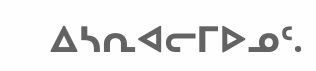ᐃᓴᕆᐊᓕᒥᐅᓄᑦ.